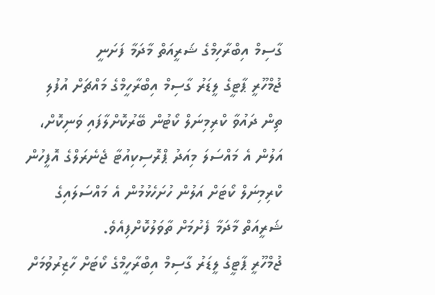ގާސިމް އިބްރާހިމްގެ ޝަރީއަތް މާދަމާ ފަށަނީ
ޖުމްހޫރީ ޕާޓީގެ ލީޑަރު ގާސިމް އިބްރާހީމްގެ މައްޗަށް އުފުލި ތިން ދައުވާ ކްރިމިނަލް ކޯޓުން ބޭރުކޮށްލާފައި ވަނިކޮށް، އަލުން އެ މައްސަލަ މިއަދު ޕްރޮސިކިއުޓާ ޖެނެރަލްގެ އޮފީހުން ކްރިމިނަލް ކޯޓަށް އަލުން ހުށަހެޅުމުން އެ މައްސަލައިގެ ޝަރީއަތް މާދަމާ ފެށުމަށް ތާވަލުކޮށްފިއެވެ.
ޖުމްހޫރީ ޕާޓީގެ ލީޑަރު ގާސިމް އިބްރާހީމްގެ ކޯޓަށް ހާޒިރުވުމަށް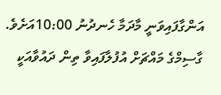އަންގާފައިވަނީ މާދަމާ ހެނދުނު 10:00އަށެވެ.
ގާސިމްގެ މައްޗަށް އުފުލާފައިވާ ތިން ދައުވާއަކީ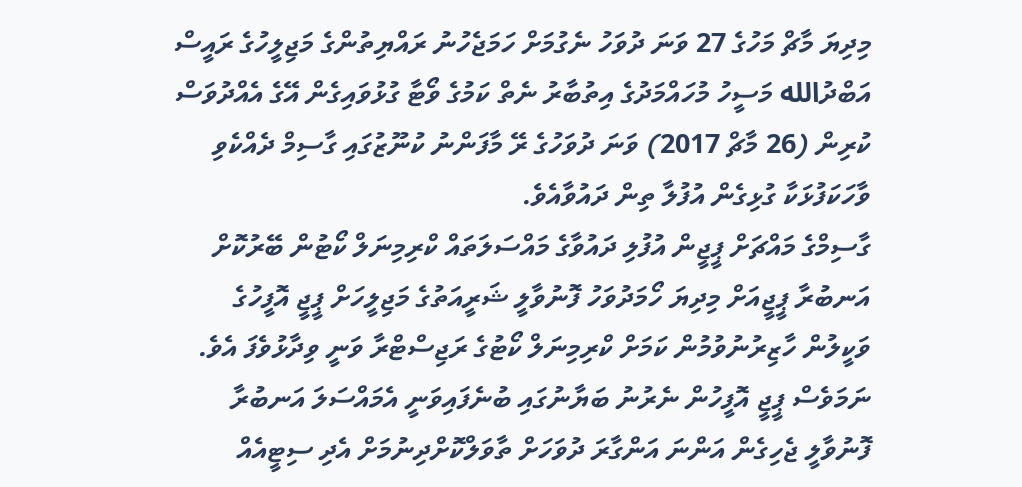މިދިޔަ މާޗް މަހުގެ 27 ވަނަ ދުވަހު ނެގުމަށް ހަމަޖެހުނު ރައްޔިތުންގެ މަޖިލީހުގެ ރައީސް އަބްދުالله މަސީހު މުހައްމަދުގެ އިތުބާރު ނެތް ކަމުގެ ވޯޓާ ގުޅުވައިގެން އޭގެ އެއްދުވަސް ކުރިން (26 މާޗް 2017) ވަނަ ދުވަހުގެ ރޭ މާފަންނު ކުނޫޒުގައި ގާސިމް ދެއްކެވި ވާހަކަފުޅަކާ ގުޅިގެން އުފުލާ ތިން ދައުވާއެވެ.
ގާސިމްގެ މައްޗަށް ޕީޖީން އުފުލި ދައުވާގެ މައްސަލަތައް ކްރިމިނަލް ކޯޓުން ބޭރުކޮށް އަނބުރާ ޕީޖީއަށް މިދިޔަ ހޯމަދުވަހު ފޮނުވާލީ ޝަރީއަތުގެ މަޖިލީހަށް ޕީޖީ އޮފީހުގެ ވަކީލުން ހާޒިރުނުވުމުން ކަމަށް ކްރިމިނަލް ކޯޓުގެ ރަޖިސްޓްރާ ވަނީ ވިދާޅުވެފަ އެވެ.
ނަމަވެސް ޕީޖީ އޮފީހުން ނެރުނު ބަޔާނުގައި ބުނެފައިވަނީ އެމައްސަލަ އަނބުރާ ފޮނުވާލީ ޖެހިގެން އަންނަ އަންގާރަ ދުވަހަށް ތާވަލްކޮށްދިނުމަށް އެދި ސިޓީއެއް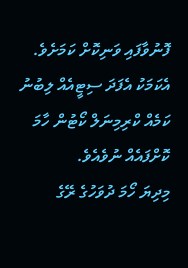ފޮނުވާފައި ވަނިކޮށް ކަމަށެވެ. އެކަމަކު އެފަދަ ސިޓީއެއް ލިބުނު ކަމެއް ކްރިމިނަލް ކޯޓުން ހާމަ ކޮށްފައެއް ނުވެއެވެ.
މިދިޔަ ހޯމަ ދުވަހުގެ ރޭގެ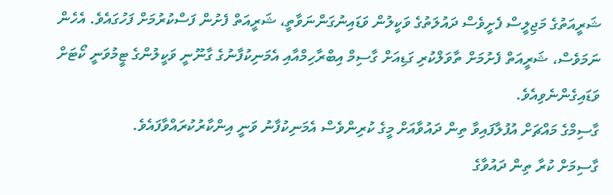ޝަރީއަތުގެ މަޖިލީސް ފެށީވެސް ދައުލަތުގެ ވަކީލުން ވަޑައިނުގަންނަވާތީ، ޝަރީއަތް ފެށުން ފަސްކުރުމަށް ފަހުގައެވެ. އެހެން ނަމަވެސް، ޝަރީއަތް ފެށުމަށް ތާވަލްކުރި ގަޑިއަށް ގާސިމް އިބްރާހިމްއާއި އެމަނިކުފާނުގެ ގާނޫނީ ވަކީލުންގެ ޓީމުވަނީ ކޯޓަށް ވަޑައިގެންނެވިއެވެ.
ގާސިމްގެ މައްޗަށް އުފުލާފައިވާ ތިން ދައުވާއަށް މީގެ ކުރިންވެސް އެމަނިކުފާނު ވަނީ އިންކާރުކުރައްވާފައެވެ.
ގާސިމަށް ކުރާ ތިން ދައުވާގެ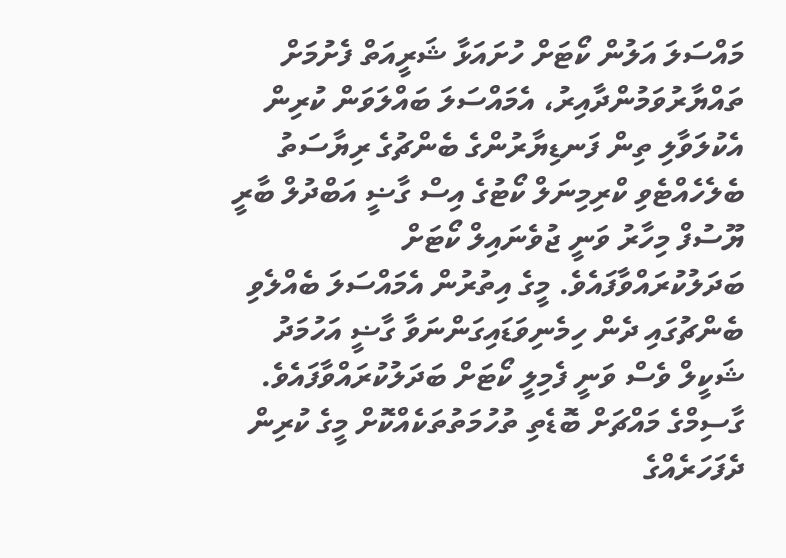މައްސަލަ އަލުން ކޯޓަށް ހުށައަޅާ ޝަރީއަތް ފެށުމަށް ތައްޔާރުވަމުންދާއިރު، އެމައްސަލަ ބައްލަވަން ކުރިން އެކުލަވާލި ތިން ފަނޑިޔާރުންގެ ބެންޗުގެ ރިޔާސަތު ބެލެހެއްޓެވި ކްރިމިނަލް ކޯޓުގެ އިސް ގާޟީ އަބްދުލް ބާރީ ޔޫސުފް މިހާރު ވަނީ ޖުވެނައިލް ކޯޓަށް ބަދަލުކުރައްވާފައެވެ. މީގެ އިތުރުން އެމައްސަލަ ބެއްލެވި ބެންޗުގައި ދެން ހިމެނިވަޑައިގަންނަވާ ގާޟީ އަހުމަދު ޝަކީލް ވެސް ވަނީ ފެމިލީ ކޯޓަށް ބަދަލުކުރައްވާފައެވެ.
ގާސިމްގެ މައްޗަށް ބޮޑެތި ތުހުމަތުތަކެއްކޮށް މީގެ ކުރިން ދެފަހަރެއްގެ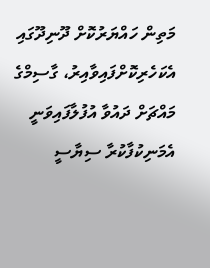މަތިން ހައްޔަރުކޮށް ދޫނިދޫގައި އެކަހެރިކޮށްފައިވާއިރު، ގާސިމްގެ މައްޗަށް ދައުވާ އުފުލާފައިވަނީ އެމަނިކުފާކުރާ ސިޔާސީ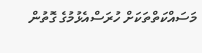މަސައްކަތްތަކަށް ހުރަސްއެޅުމުގެ ގޮތުން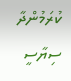ކުރަމުންދާ ސިޔާސީ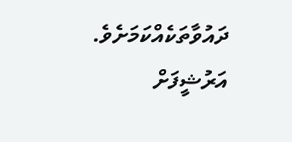ދައުވާތަކެއްކަމަށެވެ.
އަރުޝީފަށް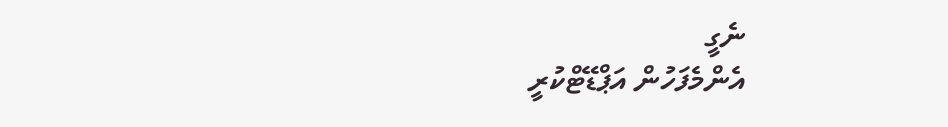ނެގީ
އެންމެފަހުން އަޕްޑޭޓްކުރީ